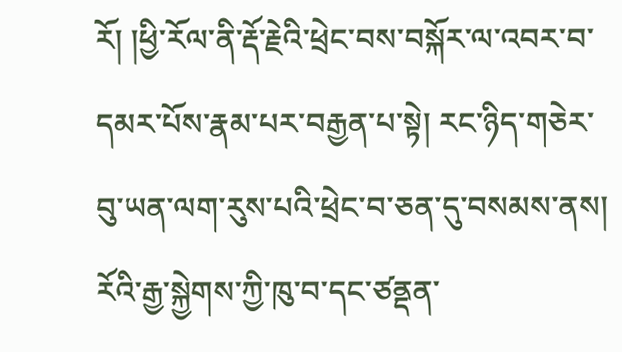རོ། །ཕྱི་རོལ་ནི་རྡོ་རྗེའི་ཕྲེང་བས་བསྐོར་ལ་འབར་བ་དམར་པོས་རྣམ་པར་བརྒྱན་པ་སྟེ། རང་ཉིད་གཅེར་བུ་ཡན་ལག་རུས་པའི་ཕྲེང་བ་ཅན་དུ་བསམས་ནས། རོའི་རྒྱ་སྐྱེགས་ཀྱི་ཁུ་བ་དང་ཙནྡན་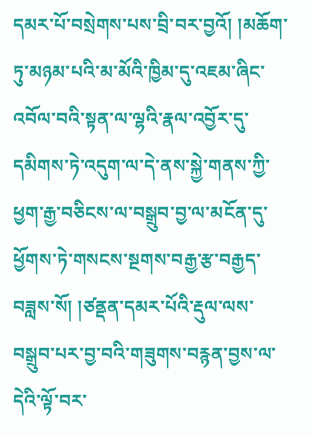དམར་པོ་བསྲེགས་པས་བྲི་བར་བྱའོ། །མཆོག་ཏུ་མཉམ་པའི་མ་མོའི་ཁྱིམ་དུ་འཇམ་ཞིང་འབོལ་བའི་སྟན་ལ་ལྷའི་རྣལ་འབྱོར་དུ་དམིགས་ཏེ་འདུག་ལ་དེ་ནས་སྐྱེ་གནས་ཀྱི་ཕྱག་རྒྱ་བཅིངས་ལ་བསྒྲུབ་བྱ་ལ་མངོན་དུ་ཕྱོགས་ཏེ་གསངས་སྔགས་བརྒྱ་རྩ་བརྒྱད་བཟླས་སོ། །ཙནྡན་དམར་པོའི་རྡུལ་ལས་བསྒྲུབ་པར་བྱ་བའི་གཟུགས་བརྙན་བྱས་ལ་དེའི་ལྟོ་བར་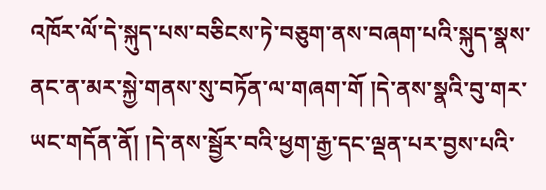འཁོར་ལོ་དེ་སྐུད་པས་བཅིངས་ཏེ་བཅུག་ནས་བཞག་པའི་སྐུད་སྣས་ནང་ན་མར་སྐྱེ་གནས་སུ་བཏོན་ལ་གཞག་གོ །དེ་ནས་སྣའི་བུ་གར་ཡང་གདོན་ནོ། །དེ་ནས་སྦྱོར་བའི་ཕྱག་རྒྱ་དང་ལྡན་པར་བྱས་པའི་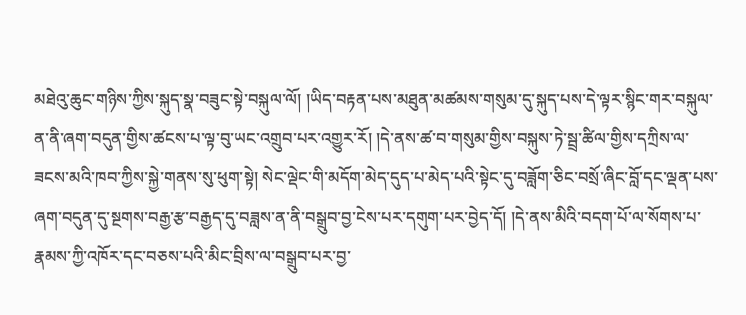མཐེའུ་ཆུང་གཉིས་ཀྱིས་སྐུད་སྣ་བཟུང་སྟེ་བསྐུལ་ལོ། །ཡིད་བརྟན་པས་མཐུན་མཚམས་གསུམ་དུ་སྐུད་པས་དེ་ལྟར་སྙིང་གར་བསྐུལ་ན་ནི་ཞག་བདུན་གྱིས་ཚངས་པ་ལྟ་བུ་ཡང་འགྲུབ་པར་འགྱུར་རོ། །དེ་ནས་ཚ་བ་གསུམ་གྱིས་བསྐུས་ཏེ་སྦྲ་ཚིལ་གྱིས་དཀྲིས་ལ་ཟངས་མའི་ཁབ་ཀྱིས་སྐྱེ་གནས་སུ་ཕུག་སྟེ། སེང་ལྡེང་གི་མདོག་མེད་དུད་པ་མེད་པའི་སྟེང་དུ་བཟློག་ཅིང་བསྲོ་ཞིང་བློ་དང་ལྡན་པས་ཞག་བདུན་དུ་སྔགས་བརྒྱ་རྩ་བརྒྱད་དུ་བཟླས་ན་ནི་བསྒྲུབ་བྱ་ངེས་པར་དགུག་པར་བྱེད་དོ། །དེ་ནས་མིའི་བདག་པོ་ལ་སོགས་པ་རྣམས་ཀྱི་འཁོར་དང་བཅས་པའི་མིང་བྲིས་ལ་བསྒྲུབ་པར་བྱ་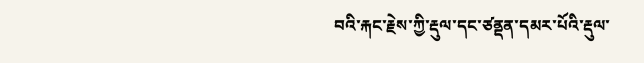བའི་རྐང་རྗེས་ཀྱི་རྡུལ་དང་ཙནྡན་དམར་པོའི་རྡུལ་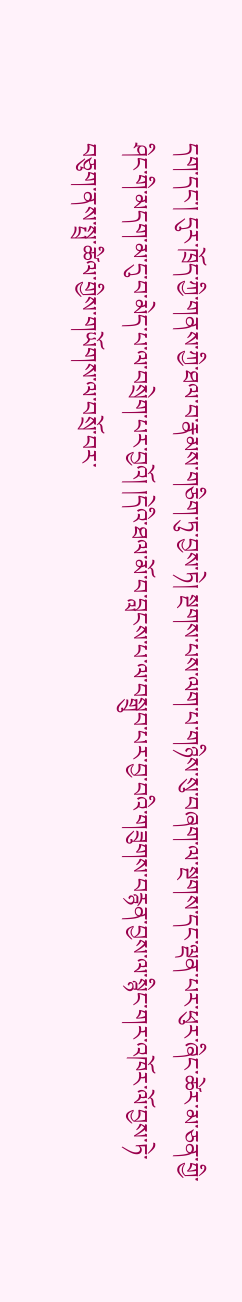དག་དང་། དུར་ཁྲོད་ཀྱི་གནས་ཀྱི་ཐལ་བ་རྣམས་གཅིག་ཏུ་བྱས་ཏེ། སྔགས་པས་ལག་པ་གཉིས་སུ་བཞག་ལ་སྔགས་དང་ལྡན་པར་ཕུར་ཞིང་ཚེར་མ་ཅན་གྱི་ཤིང་གི་མདག་མ་དུ་བ་མེད་པ་ལ་བསྲེག་པར་བྱའོ། །དེའི་ཐལ་མོ་བ་བླངས་པ་ལ་བསྒྲུབ་པར་བྱ་བའི་གཟུགས་བརྙན་བྱས་ལ་སྙིང་གར་འཁོར་ལོ་བྱས་ཏེ་བཅུག་ནས་སྤྲ་ཚིལ་གྱིས་གཡོགས་ལ་བསྲོ་བར་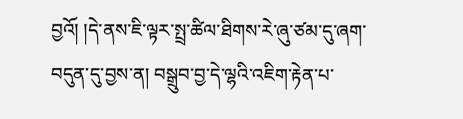བྱའོ། །དེ་ནས་ཇི་ལྟར་སྤྲ་ཚིལ་ཐིགས་རེ་ཞུ་ཙམ་དུ་ཞག་བདུན་དུ་བྱས་ན། བསྒྲུབ་བྱ་དེ་ལྷའི་འཇིག་རྟེན་པ་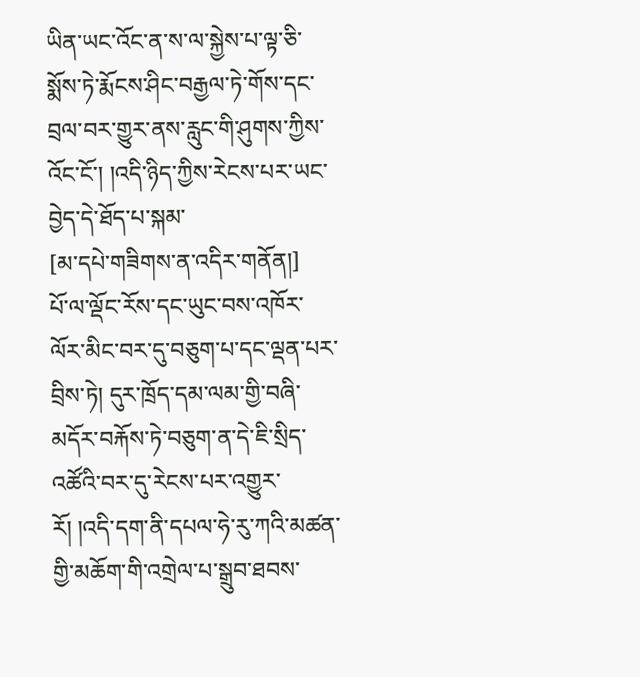ཡིན་ཡང་འོང་ན་ས་ལ་སྐྱེས་པ་ལྟ་ཅི་སྨོས་ཏེ་རྨོངས་ཤིང་བརྒྱལ་ཏེ་གོས་དང་བྲལ་བར་གྱུར་ནས་རླུང་གི་ཤུགས་ཀྱིས་འོང་ངོ་། །འདི་ཉིད་ཀྱིས་རེངས་པར་ཡང་བྱེད་དེ་ཐོད་པ་སྐམ་
[མ་དཔེ་གཟིགས་ན་འདིར་གནོན།]
པོ་ལ་ལྡོང་རོས་དང་ཡུང་བས་འཁོར་ལོར་མིང་བར་དུ་བཅུག་པ་དང་ལྡན་པར་བྲིས་ཏེ། དུར་ཁྲོད་དམ་ལམ་གྱི་བཞི་མདོར་བརྐོས་ཏེ་བཅུག་ན་དེ་ཇི་སྲིད་འཚོའི་བར་དུ་རེངས་པར་འགྱུར་རོ། །འདི་དག་ནི་དཔལ་ཧེ་རུ་ཀའི་མཚན་གྱི་མཆོག་གི་འགྲེལ་པ་སྒྲུབ་ཐབས་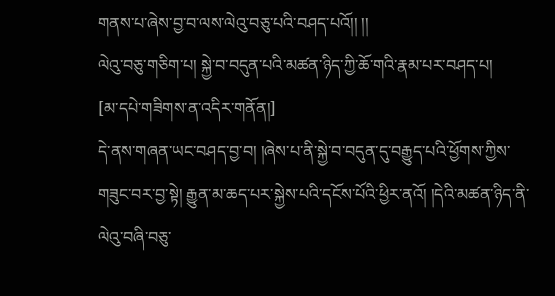གནས་པ་ཞེས་བྱ་བ་ལས་ལེའུ་བཅུ་པའི་བཤད་པའོ།། །།
ལེའུ་བཅུ་གཅིག་པ། སྐྱེ་བ་བདུན་པའི་མཚན་ཉིད་ཀྱི་ཆོ་གའི་རྣམ་པར་བཤད་པ།
[མ་དཔེ་གཟིགས་ན་འདིར་གནོན།]
དེ་ནས་གཞན་ཡང་བཤད་བྱ་བ། །ཞེས་པ་ནི་སྐྱེ་བ་བདུན་དུ་བརྒྱུད་པའི་ཕྱོགས་ཀྱིས་གཟུང་བར་བྱ་སྟེ། རྒྱུན་མ་ཆད་པར་སྐྱེས་པའི་དངོས་པོའི་ཕྱིར་ནའོ། །དེའི་མཚན་ཉིད་ནི་ལེའུ་བཞི་བཅུ་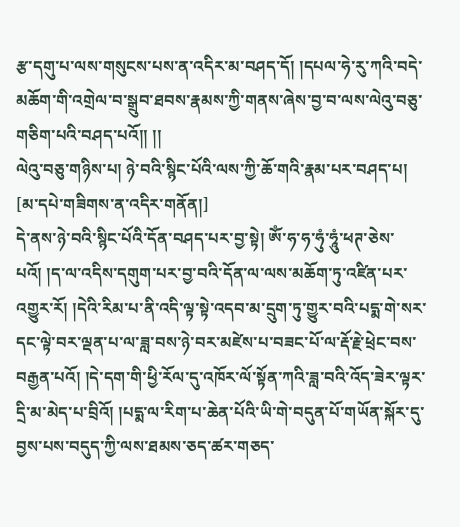རྩ་དགུ་པ་ལས་གསུངས་པས་ན་འདིར་མ་བཤད་དོ། །དཔལ་ཧེ་རུ་ཀའི་བདེ་མཆོག་གི་འགྲེལ་བ་སྒྲུབ་ཐབས་རྣམས་ཀྱི་གནས་ཞེས་བྱ་བ་ལས་ལེའུ་བཅུ་གཅིག་པའི་བཤད་པའོ།། །།
ལེའུ་བཅུ་གཉིས་པ། ཉེ་བའི་སྙིང་པོའི་ལས་ཀྱི་ཆོ་གའི་རྣམ་པར་བཤད་པ།
[མ་དཔེ་གཟིགས་ན་འདིར་གནོན།]
དེ་ནས་ཉེ་བའི་སྙིང་པོའི་དོན་བཤད་པར་བྱ་སྟེ། ཨོཾ་ཧ་ཧ་ཧུཾ་ཧཱུཾ་ཕཊ་ཅེས་པའོ། །ད་ལ་འདིས་དགུག་པར་བྱ་བའི་དོན་ལ་ལས་མཆོག་ཏུ་འཛིན་པར་འགྱུར་རོ། །དེའི་རིམ་པ་ནི་འདི་ལྟ་སྟེ་འདབ་མ་དྲུག་ཏུ་གྱུར་བའི་པདྨ་གེ་སར་དང་ལྟེ་བར་ལྡན་པ་ལ་ཟླ་བས་ཉེ་བར་མཛེས་པ་བཟང་པོ་ལ་རྡོ་རྗེ་ཕྲེང་བས་བརྒྱན་པའོ། །དེ་དག་གི་ཕྱི་རོལ་དུ་འཁོར་ལོ་སྟོན་ཀའི་ཟླ་བའི་འོད་ཟེར་ལྟར་དྲི་མ་མེད་པ་བྲིའོ། །པདྨ་ལ་རིག་པ་ཆེན་པོའི་ཡི་གེ་བདུན་པོ་གཡོན་སྐོར་དུ་བྱས་པས་བདུད་ཀྱི་ལས་ཐམས་ཅད་ཚར་གཅད་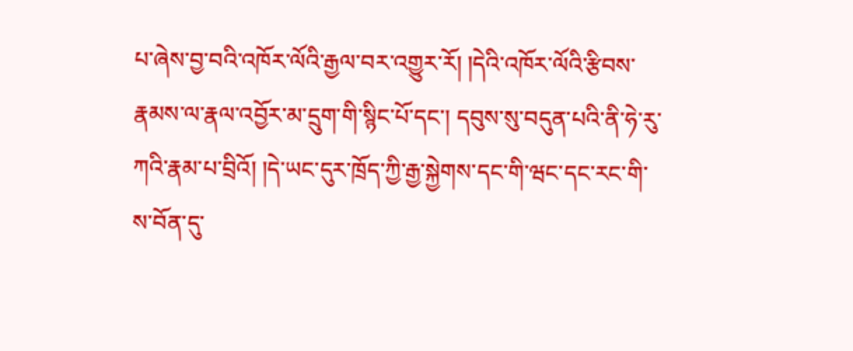པ་ཞེས་བྱ་བའི་འཁོར་ལོའི་རྒྱལ་བར་འགྱུར་རོ། །དེའི་འཁོར་ལོའི་རྩིབས་རྣམས་ལ་རྣལ་འབྱོར་མ་དྲུག་གི་སྙིང་པོ་དང་། དབུས་སུ་བདུན་པའི་ནི་ཧེ་རུ་ཀའི་རྣམ་པ་བྲིའོ། །དེ་ཡང་དུར་ཁྲོད་ཀྱི་རྒྱ་སྐྱེགས་དང་གི་ཝང་དང་རང་གི་ས་བོན་དུ་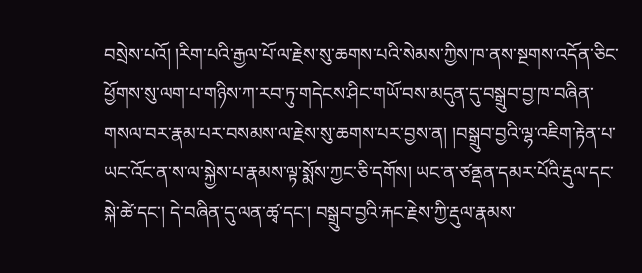བསྲེས་པའོ། །རིག་པའི་རྒྱལ་པོ་ལ་རྗེས་སུ་ཆགས་པའི་སེམས་ཀྱིས་ཁ་ནས་སྔགས་འདོན་ཅིང་ཕྱོགས་སུ་ལག་པ་གཉིས་ཀ་རབ་ཏུ་གདེངས་ཤིང་གཡོ་བས་མདུན་དུ་བསྒྲུབ་བྱ་ཁ་བཞིན་གསལ་བར་རྣམ་པར་བསམས་ལ་རྗེས་སུ་ཆགས་པར་བྱས་ན། །བསྒྲུབ་བྱའི་ལྷ་འཇིག་རྟེན་པ་ཡང་འོང་ན་ས་ལ་སྐྱེས་པ་རྣམས་ལྟ་སྨོས་ཀྱང་ཅི་དགོས། ཡང་ན་ཙནྡན་དམར་པོའི་རྡུལ་དང་སྐེ་ཚེ་དང་། དེ་བཞིན་དུ་ལན་ཚྭ་དང་། བསྒྲུབ་བྱའི་རྐང་རྗེས་ཀྱི་རྡུལ་རྣམས་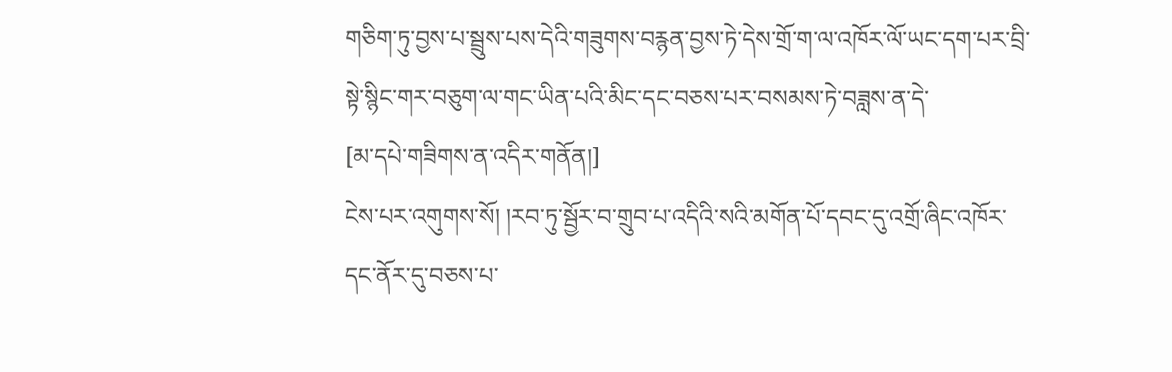གཅིག་ཏུ་བྱས་པ་སྦྲུས་པས་དེའི་གཟུགས་བརྙན་བྱས་ཏེ་དེས་གྲོ་ག་ལ་འཁོར་ལོ་ཡང་དག་པར་བྲི་སྟེ་སྙིང་གར་བཅུག་ལ་གང་ཡིན་པའི་མིང་དང་བཅས་པར་བསམས་ཏེ་བཟླས་ན་དེ་
[མ་དཔེ་གཟིགས་ན་འདིར་གནོན།]
ངེས་པར་འགུགས་སོ། །རབ་ཏུ་སྦྱོར་བ་གྲུབ་པ་འདིའི་སའི་མགོན་པོ་དབང་དུ་འགྲོ་ཞིང་འཁོར་དང་ནོར་དུ་བཅས་པ་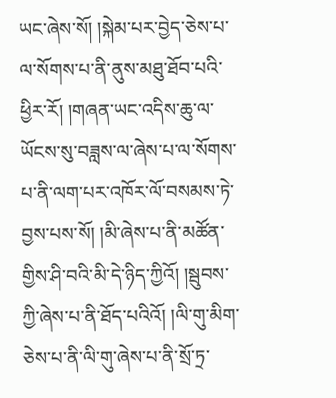ཡང་ཞེས་སོ། །སྐེམ་པར་བྱེད་ཅེས་པ་ལ་སོགས་པ་ནི་ནུས་མཐུ་ཐོབ་པའི་ཕྱིར་རོ། །གཞན་ཡང་འདིས་ཆུ་ལ་ཡོངས་སུ་བཟླས་ལ་ཞེས་པ་ལ་སོགས་པ་ནི་ལག་པར་འཁོར་ལོ་བསམས་ཏེ་བྱས་པས་སོ། །མི་ཞེས་པ་ནི་མཚོན་གྱིས་ཤི་བའི་མི་དེ་ཉིད་ཀྱིའོ། །སྦུབས་ཀྱི་ཞེས་པ་ནི་ཐོད་པའིའོ། །ལི་གུ་མིག་ཅེས་པ་ནི་ལི་གུ་ཞེས་པ་ནི་སྲོ་ཏྲ་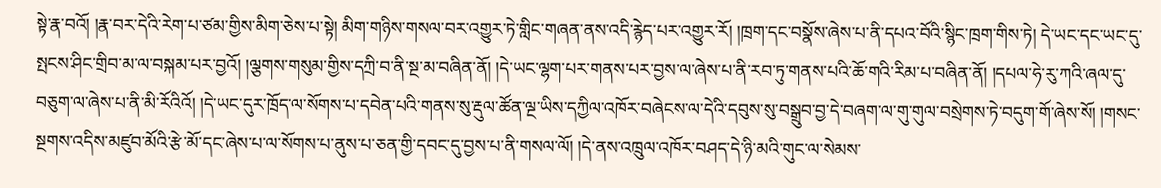སྟེ་རྣ་བའོ། །རྣ་བར་དེའི་རེག་པ་ཙམ་གྱིས་མིག་ཅེས་པ་སྟེ། མིག་གཉིས་གསལ་བར་འགྱུར་ཏེ་གླིང་གཞན་ནས་འདི་རྙེད་པར་འགྱུར་རོ། །ཁྲག་དང་བསྣོས་ཞེས་པ་ནི་དཔའ་བོའི་སྙིང་ཁྲག་གིས་ཏེ། དེ་ཡང་དང་ཡང་དུ་སྤངས་ཤིང་གྲིབ་མ་ལ་བསྐམ་པར་བྱའོ། །ལྕགས་གསུམ་གྱིས་དཀྲི་བ་ནི་སྔ་མ་བཞིན་ནོ། །དེ་ཡང་ལྷག་པར་གནས་པར་བྱས་ལ་ཞེས་པ་ནི་རབ་ཏུ་གནས་པའི་ཆོ་གའི་རིམ་པ་བཞིན་ནོ། །དཔལ་ཧེ་རུ་ཀའི་ཞལ་དུ་བཅུག་ལ་ཞེས་པ་ནི་མི་རོའིའོ། །དེ་ཡང་དུར་ཁྲོད་ལ་སོགས་པ་དབེན་པའི་གནས་སུ་རྡུལ་ཚོན་ལྔ་ཡིས་དཀྱིལ་འཁོར་བཞེངས་ལ་དེའི་དབུས་སུ་བསྒྲུབ་བྱ་དེ་བཞག་ལ་གུ་གུལ་བསྲེགས་ཏེ་བདུག་གོ་ཞེས་སོ། །གསང་སྔགས་འདིས་མཛུབ་མོའི་རྩེ་མོ་དང་ཞེས་པ་ལ་སོགས་པ་ནུས་པ་ཅན་གྱི་དབང་དུ་བྱས་པ་ནི་གསལ་ལོ། །དེ་ནས་འཁྲུལ་འཁོར་བཤད་དེ་ཉི་མའི་གུང་ལ་སེམས་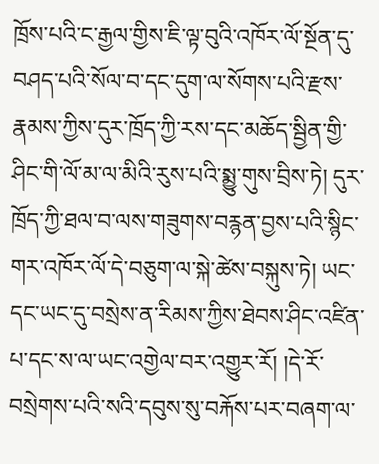ཁྲོས་པའི་ང་རྒྱལ་གྱིས་ཇི་ལྟ་བུའི་འཁོར་ལོ་སྔོན་དུ་བཤད་པའི་སོལ་བ་དང་དུག་ལ་སོགས་པའི་རྫས་རྣམས་ཀྱིས་དུར་ཁྲོད་ཀྱི་རས་དང་མཆོད་སྦྱིན་གྱི་ཤིང་གི་ལོ་མ་ལ་མིའི་རུས་པའི་སྨྱུ་གུས་བྲིས་ཏེ། དུར་ཁྲོད་ཀྱི་ཐལ་བ་ལས་གཟུགས་བརྙན་བྱས་པའི་སྙིང་གར་འཁོར་ལོ་དེ་བཅུག་ལ་སྐེ་ཚེས་བསྐུས་ཏེ། ཡང་དང་ཡང་དུ་བསྲེས་ན་རིམས་ཀྱིས་ཐེབས་ཤིང་འཛིན་པ་དང་ས་ལ་ཡང་འགྱེལ་བར་འགྱུར་རོ། །དེ་རོ་བསྲེགས་པའི་སའི་དབུས་སུ་བརྐོས་པར་བཞག་ལ་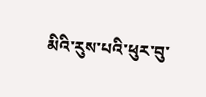མིའི་རུས་པའི་ཕུར་བུ་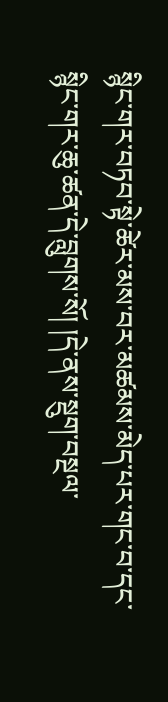སྙིང་གར་བཏབ་སྟེ་ཚེར་མས་བར་མཚམས་མེད་པར་གང་བ་དང་སྙིང་གར་ཆུ་ཚན་དེ་བླུགས་སོ། །དེ་ནས་སྡུག་བསྔལ་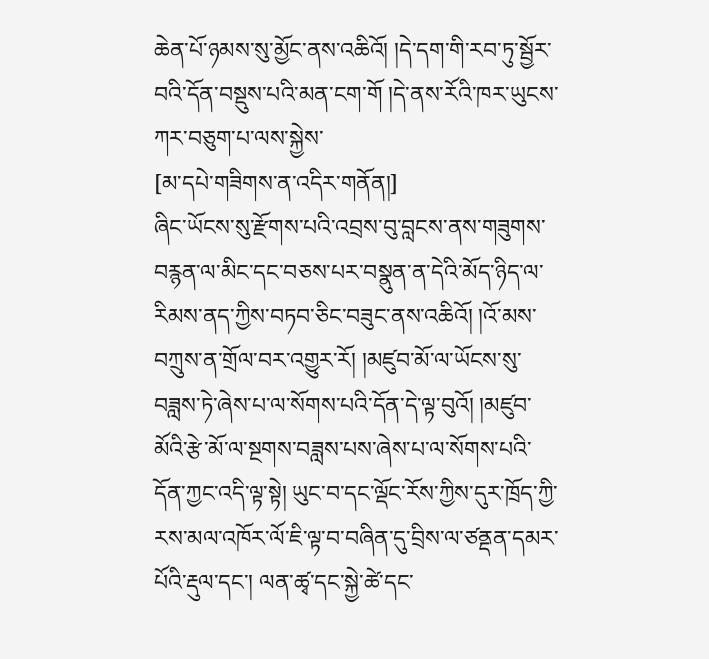ཆེན་པོ་ཉམས་སུ་མྱོང་ནས་འཆིའོ། །དེ་དག་གི་རབ་ཏུ་སྦྱོར་བའི་དོན་བསྡུས་པའི་མན་ངག་གོ །དེ་ནས་རོའི་ཁར་ཡུངས་ཀར་བཅུག་པ་ལས་སྐྱེས་
[མ་དཔེ་གཟིགས་ན་འདིར་གནོན།]
ཞིང་ཡོངས་སུ་རྫོགས་པའི་འབྲས་བུ་བླངས་ནས་གཟུགས་བརྙན་ལ་མིང་དང་བཅས་པར་བསྣུན་ན་དེའི་མོད་ཉིད་ལ་རིམས་ནད་ཀྱིས་བཏབ་ཅིང་བཟུང་ནས་འཆིའོ། །འོ་མས་བཀྲུས་ན་གྲོལ་བར་འགྱུར་རོ། །མཛུབ་མོ་ལ་ཡོངས་སུ་བཟླས་ཏེ་ཞེས་པ་ལ་སོགས་པའི་དོན་དེ་ལྟ་བུའོ། །མཛུབ་མོའི་རྩེ་མོ་ལ་སྔགས་བཟླས་པས་ཞེས་པ་ལ་སོགས་པའི་དོན་ཀྱང་འདི་ལྟ་སྟེ། ཡུང་བ་དང་ལྡོང་རོས་ཀྱིས་དུར་ཁྲོད་ཀྱི་རས་མལ་འཁོར་ལོ་ཇི་ལྟ་བ་བཞིན་དུ་བྲིས་ལ་ཙནྡན་དམར་པོའི་རྡུལ་དང་། ལན་ཚྭ་དང་སྐྱེ་ཚེ་དང་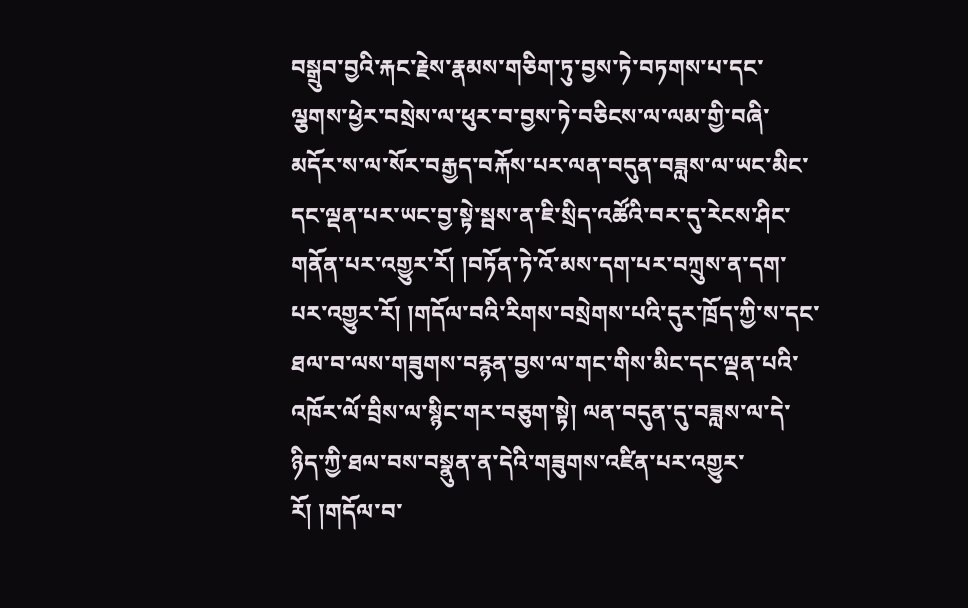བསྒྲུབ་བྱའི་རྐང་རྗེས་རྣམས་གཅིག་ཏུ་བྱས་ཏེ་བཏགས་པ་དང་ལྕགས་ཕྱེར་བསྲེས་ལ་ཕུར་བ་བྱས་ཏེ་བཅིངས་ལ་ལམ་གྱི་བཞི་མདོར་ས་ལ་སོར་བརྒྱད་བརྐོས་པར་ལན་བདུན་བཟླས་ལ་ཡང་མིང་དང་ལྡན་པར་ཡང་བྱ་སྟེ་སྦས་ན་ཇི་སྲིད་འཚོའི་བར་དུ་རེངས་ཤིང་གནོན་པར་འགྱུར་རོ། །བཏོན་ཏེ་འོ་མས་དག་པར་བཀྲུས་ན་དག་པར་འགྱུར་རོ། །གདོལ་བའི་རིགས་བསྲེགས་པའི་དུར་ཁྲོད་ཀྱི་ས་དང་ཐལ་བ་ལས་གཟུགས་བརྙན་བྱས་ལ་གང་གིས་མིང་དང་ལྡན་པའི་འཁོར་ལོ་བྲིས་ལ་སྙིང་གར་བཅུག་སྟེ། ལན་བདུན་དུ་བཟླས་ལ་དེ་ཉིད་ཀྱི་ཐལ་བས་བསྣུན་ན་དེའི་གཟུགས་འཛིན་པར་འགྱུར་རོ། །གདོལ་བ་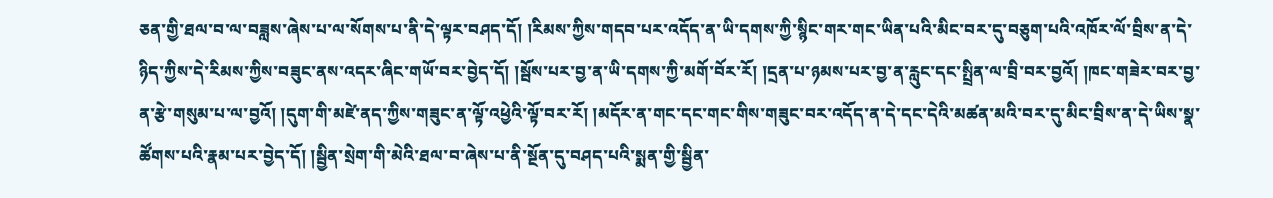ཅན་གྱི་ཐལ་བ་ལ་བཟླས་ཞེས་པ་ལ་སོགས་པ་ནི་དེ་ལྟར་བཤད་དོ། །རིམས་ཀྱིས་གདབ་པར་འདོད་ན་ཡི་དགས་ཀྱི་སྙིང་གར་གང་ཡིན་པའི་མིང་བར་དུ་བཅུག་པའི་འཁོར་ལོ་བྲིས་ན་དེ་ཉིད་ཀྱིས་དེ་རིམས་ཀྱིས་བཟུང་ནས་འདར་ཞིང་གཡོ་བར་བྱེད་དོ། །སྦོས་པར་བྱ་ན་ཡི་དགས་ཀྱི་མགོ་བོར་རོ། །དྲན་པ་ཉམས་པར་བྱ་ན་རླུང་དང་སྤྲིན་ལ་བྲི་བར་བྱའོ། །ཁང་གཟེར་བར་བྱ་ན་རྩེ་གསུམ་པ་ལ་བྱའོ། །དུག་གི་མཛེ་ནད་ཀྱིས་གཟུང་ན་ལྟོ་འཕྱེའི་ལྟོ་བར་རོ། །མདོར་ན་གང་དང་གང་གིས་གཟུང་བར་འདོད་ན་དེ་དང་དེའི་མཚན་མའི་བར་དུ་མིང་བྲིས་ན་དེ་ཡིས་སྣ་ཚོགས་པའི་རྣམ་པར་བྱེད་དོ། །སྦྱིན་སྲེག་གི་མེའི་ཐལ་བ་ཞེས་པ་ནི་སྔོན་དུ་བཤད་པའི་སྨན་གྱི་སྦྱིན་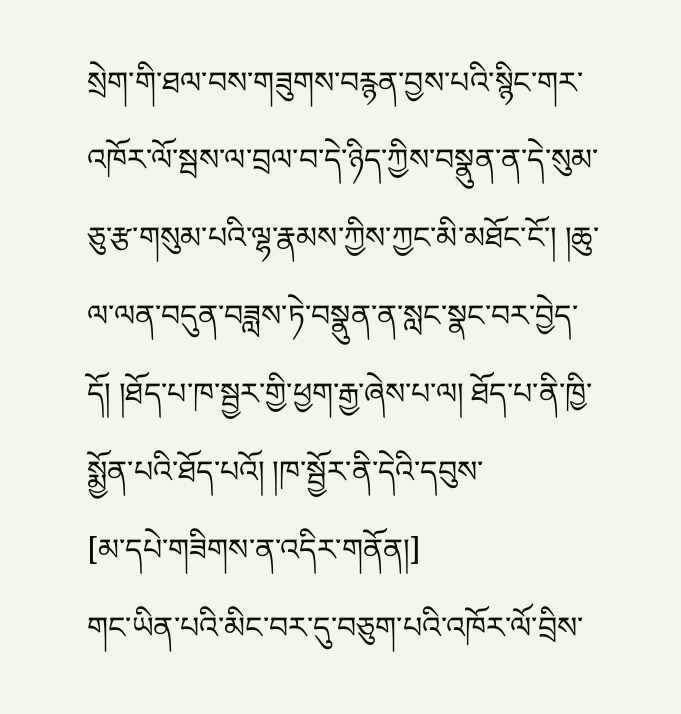སྲེག་གི་ཐལ་བས་གཟུགས་བརྙན་བྱས་པའི་སྙིང་གར་འཁོར་ལོ་སྦས་ལ་བྲལ་བ་དེ་ཉིད་ཀྱིས་བསྣུན་ན་དེ་སུམ་ཅུ་རྩ་གསུམ་པའི་ལྷ་རྣམས་ཀྱིས་ཀྱང་མི་མཐོང་ངོ་། །ཆུ་ལ་ལན་བདུན་བཟླས་ཏེ་བསྣུན་ན་སླང་སྣང་བར་བྱེད་དོ། །ཐོད་པ་ཁ་སྦྱར་གྱི་ཕྱག་རྒྱ་ཞེས་པ་ལ། ཐོད་པ་ནི་ཁྱི་སྨྱོན་པའི་ཐོད་པའོ། །ཁ་སྦྱོར་ནི་དེའི་དབུས་
[མ་དཔེ་གཟིགས་ན་འདིར་གནོན།]
གང་ཡིན་པའི་མིང་བར་དུ་བཅུག་པའི་འཁོར་ལོ་བྲིས་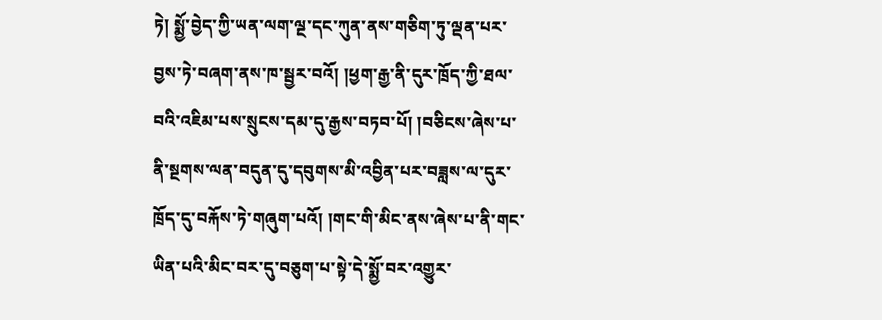ཏེ། སྨྱོ་བྱེད་ཀྱི་ཡན་ལག་ལྔ་དང་ཀུན་ནས་གཅིག་ཏུ་ལྡན་པར་བྱས་ཏེ་བཞག་ནས་ཁ་སྦྱར་བའོ། །ཕྱག་རྒྱ་ནི་དུར་ཁྲོད་ཀྱི་ཐལ་བའི་འཇིམ་པས་སྲུངས་དམ་དུ་རྒྱས་བཏབ་པོ། །བཅིངས་ཞེས་པ་ནི་སྔགས་ལན་བདུན་དུ་དབུགས་མི་འབྱིན་པར་བཟླས་ལ་དུར་ཁྲོད་དུ་བརྐོས་ཏེ་གཞུག་པའོ། །གང་གི་མིང་ནས་ཞེས་པ་ནི་གང་ཡིན་པའི་མིང་བར་དུ་བཅུག་པ་སྟེ་དེ་སྨྱོ་བར་འགྱུར་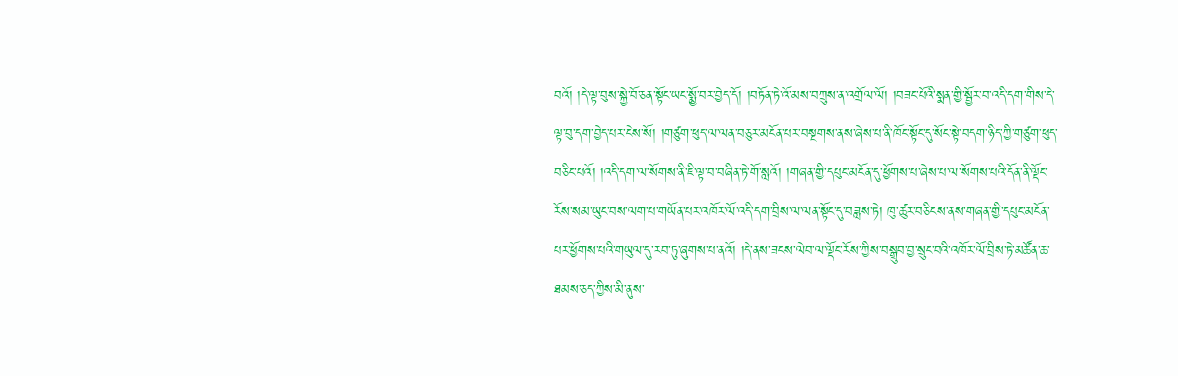བའོ། །དེ་ལྟ་བུས་སྐྱེ་བོ་ཅན་སྟོང་ཡང་སྨྱོ་བར་བྱེད་དོ། །བཏོན་ཏེ་འོ་མས་བཀྲུས་ན་འགྲོལ་ལོ། །བཟང་པོའི་སྨན་གྱི་སྦྱོར་བ་འདི་དག་གིས་དེ་ལྟ་བུ་དག་བྱེད་པར་ངེས་སོ། །གཙུག་ཕུད་ལ་ལན་བཅུར་མངོན་པར་བསྔགས་ནས་ཞེས་པ་ནི་ཁོང་སྟོང་དུ་སོང་སྟེ་བདག་ཉིད་ཀྱི་གཙུག་ཕུད་བཅིང་པའོ། །འདི་དག་ལ་སོགས་ནི་ཇི་ལྟ་བ་བཞིན་ཏེ་གོ་སླའོ། །གཞན་གྱི་དཔུང་མངོན་དུ་ཕྱོགས་པ་ཞེས་པ་ལ་སོགས་པའི་དོན་ནི་ལྡོང་རོས་སམ་ཡུང་བས་ལག་པ་གཡོན་པར་འཁོར་ལོ་འདི་དག་བྲིས་ལ་ལན་སྟོང་དུ་བཟླས་ཏེ། ཁུ་ཚུར་བཅིངས་ནས་གཞན་གྱི་དཔུང་མངོན་པར་ཕྱོགས་པའི་གཡུལ་དུ་རབ་ཏུ་ཞུགས་པ་ནའོ། །དེ་ནས་ཟངས་ལེབ་ལ་ལྡོང་རོས་ཀྱིས་བསྒྲུབ་བྱ་སྲུང་བའི་འཁོར་ལོ་བྲིས་ཏེ་མཚོན་ཆ་ཐམས་ཅད་ཀྱིས་མི་ནུས་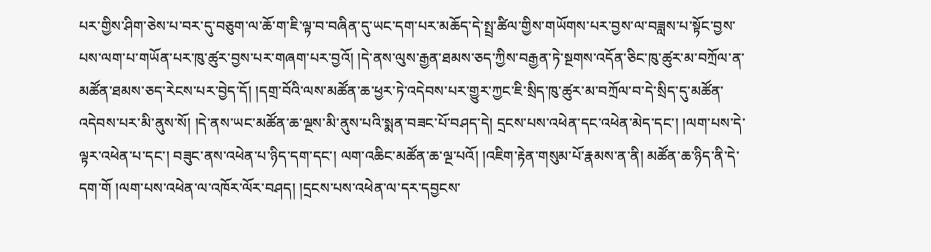པར་གྱིས་ཤིག་ཅེས་པ་བར་དུ་བཅུག་ལ་ཆོ་ག་ཇི་ལྟ་བ་བཞིན་དུ་ཡང་དག་པར་མཆོད་དེ་སྤྲ་ཚིལ་གྱིས་གཡོགས་པར་བྱས་ལ་བཟླས་པ་སྟོང་བྱས་པས་ལག་པ་གཡོན་པར་ཁུ་ཚུར་བྱས་པར་གཞག་པར་བྱའོ། །དེ་ནས་ལུས་རྒྱན་ཐམས་ཅད་ཀྱིས་བརྒྱན་ཏེ་སྔགས་འདོན་ཅིང་ཁུ་ཚུར་མ་བཀྲོལ་ན་མཚོན་ཐམས་ཅད་རེངས་པར་བྱེད་དོ། །དགྲ་བོའི་ལས་མཚོན་ཆ་ཕྱར་ཏེ་འདེབས་པར་གྱུར་ཀྱང་ཇི་སྲིད་ཁུ་ཚུར་མ་བཀྲོལ་བ་དེ་སྲིད་དུ་མཚོན་འདེབས་པར་མི་ནུས་སོ། །དེ་ནས་ཡང་མཚོན་ཆ་ལྔས་མི་ནུས་པའི་སྨན་བཟང་པོ་བཤད་དེ། དྲངས་པས་འཕེན་དང་འཕེན་མེད་དང་། །ལག་པས་དེ་ལྟར་འཕེན་པ་དང་། བཟུང་ནས་འཕེན་པ་ཉིད་དག་དང་། ལག་འཆིང་མཚོན་ཆ་ལྔ་པའོ། །འཇིག་རྟེན་གསུམ་པོ་རྣམས་ན་ནི། མཚོན་ཆ་ཉིད་ནི་དེ་དག་གོ །ལག་པས་འཕེན་ལ་འཁོར་ལོར་བཤད། །དྲངས་པས་འཕེན་ལ་དར་དབྱངས་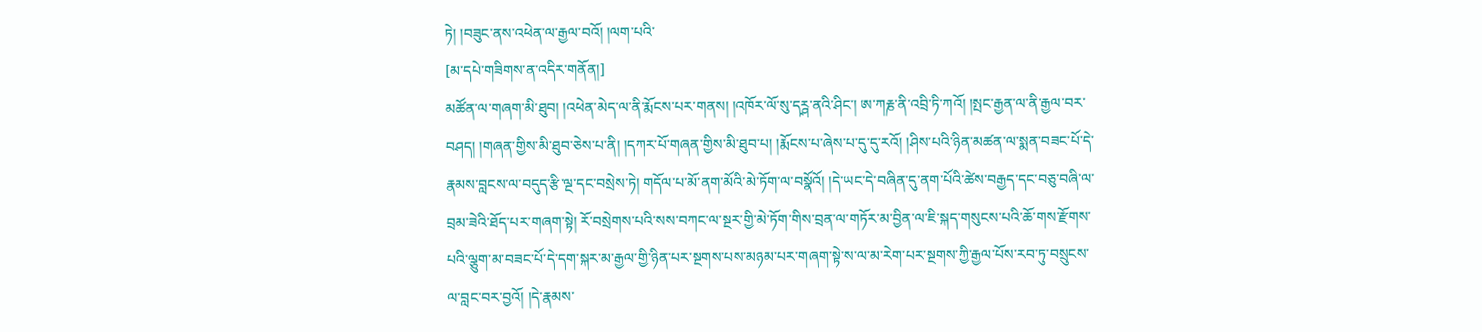ཏེ། །བཟུང་ནས་འཕེན་ལ་རྒྱལ་བའོ། །ལག་པའི་
[མ་དཔེ་གཟིགས་ན་འདིར་གནོན།]
མཚོན་ལ་གཞག་མི་ཐུབ། །འཕེན་མེད་ལ་ནི་རྨོངས་པར་གནས། །འཁོར་ལོ་སུ་དཪྴ་ནའི་ཤིང་། ཨ་ཀརྞ་ནི་འབྲི་ཏི་ཀའོ། །སྤང་རྒྱན་ལ་ནི་རྒྱལ་བར་བཤད། །གཞན་གྱིས་མི་ཐུབ་ཅེས་པ་ནི། །དཀར་པོ་གཞན་གྱིས་མི་ཐུབ་པ། །རྨོངས་པ་ཞེས་པ་དུ་དུ་རའོ། །ཤིས་པའི་ཉིན་མཚན་ལ་སྨན་བཟང་པོ་དེ་རྣམས་བླངས་ལ་བདུད་རྩི་ལྔ་དང་བསྲེས་ཏེ། གདོལ་པ་མོ་ནག་མོའི་མེ་ཏོག་ལ་བསྣོའོ། །དེ་ཡང་དེ་བཞིན་དུ་ནག་པོའི་ཚེས་བརྒྱད་དང་བཅུ་བཞི་ལ་བྲམ་ཟེའི་ཐོད་པར་གཞག་སྟེ། རོ་བསྲེགས་པའི་སས་བཀང་ལ་སྔར་གྱི་མེ་ཏོག་གིས་བྲན་ལ་གཏོར་མ་བྱིན་ལ་ཇི་སྐད་གསུངས་པའི་ཆོ་གས་རྫོགས་པའི་ལྕུག་མ་བཟང་པོ་དེ་དག་སྐར་མ་རྒྱལ་གྱི་ཉིན་པར་སྔགས་པས་མཉམ་པར་གཞག་སྟེ་ས་ལ་མ་རེག་པར་སྔགས་ཀྱི་རྒྱལ་པོས་རབ་ཏུ་བསྲུངས་ལ་བླང་བར་བྱའོ། །དེ་རྣམས་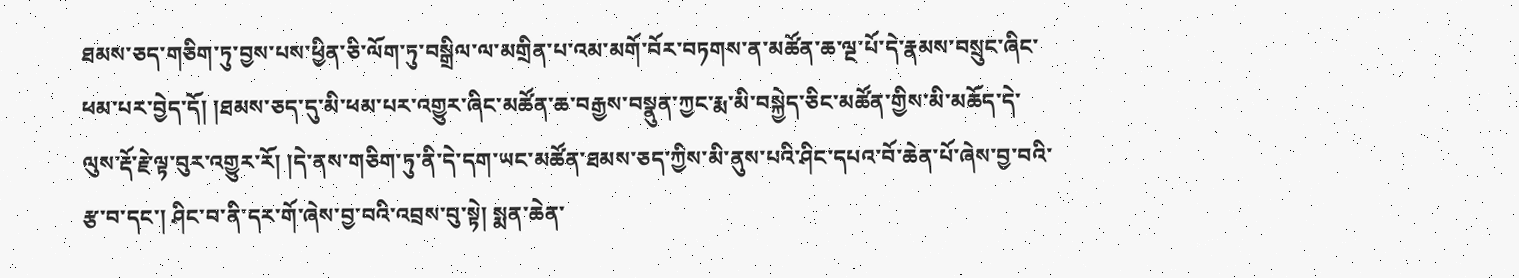ཐམས་ཅད་གཅིག་ཏུ་བྱས་པས་ཕྱིན་ཅི་ལོག་ཏུ་བསྒྲིལ་ལ་མགྲིན་པ་འམ་མགོ་བོར་བཏགས་ན་མཚོན་ཆ་ལྔ་པོ་དེ་རྣམས་བསྲུང་ཞིང་ཕམ་པར་བྱེད་དོ། །ཐམས་ཅད་དུ་མི་ཕམ་པར་འགྱུར་ཞིང་མཚོན་ཆ་བརྒྱས་བསྣུན་ཀྱང་རྨ་མི་བསྐྱེད་ཅིང་མཚོན་གྱིས་མི་མཆོད་དེ་ལུས་རྡོ་རྗེ་ལྟ་བུར་འགྱུར་རོ། །དེ་ནས་གཅིག་ཏུ་ནི་དེ་དག་ཡང་མཚོན་ཐམས་ཅད་ཀྱིས་མི་ནུས་པའི་ཤིང་དཔའ་བོ་ཆེན་པོ་ཞེས་བྱ་བའི་རྩ་བ་དང་། ཤིང་བ་ནི་དར་གོ་ཞེས་བྱ་བའི་འབྲས་བུ་སྟེ། སྨན་ཆེན་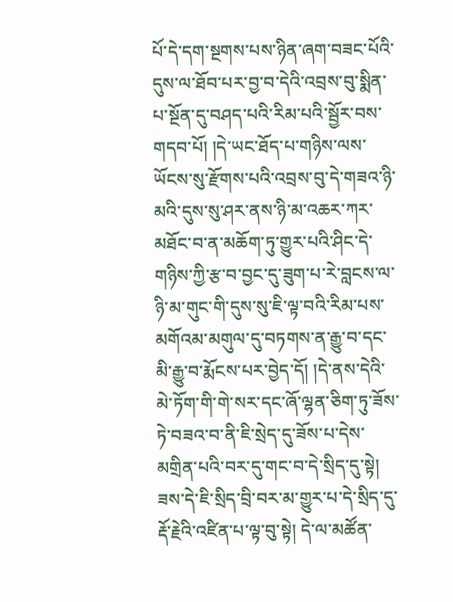པོ་དེ་དག་སྔགས་པས་ཉིན་ཞག་བཟང་པོའི་དུས་ལ་ཐོབ་པར་བྱ་བ་དེའི་འབྲས་བུ་སྨིན་པ་སྔོན་དུ་བཤད་པའི་རིམ་པའི་སྦྱོར་བས་གདབ་པོ། །དེ་ཡང་ཐོད་པ་གཉིས་ལས་ཡོངས་སུ་རྫོགས་པའི་འབྲས་བུ་དེ་གཟའ་ཉི་མའི་དུས་སུ་ཤར་ནས་ཉི་མ་འཆར་ཀར་མཐོང་བ་ན་མཆོག་ཏུ་གྱུར་པའི་ཤིང་དེ་གཉིས་ཀྱི་རྩ་བ་བྱང་དུ་ཟུག་པ་རེ་བླངས་ལ་ཉི་མ་གུང་གི་དུས་སུ་ཇི་ལྟ་བའི་རིམ་པས་མགོའམ་མགུལ་དུ་བཏགས་ན་རྒྱུ་བ་དང་མི་རྒྱུ་བ་རྨོངས་པར་བྱེད་དོ། །དེ་ནས་དེའི་མེ་ཏོག་གི་གེ་སར་དང་ཞོ་ལྷན་ཅིག་ཏུ་ཟོས་ཏེ་བཟའ་བ་ནི་ཇི་སྲེད་དུ་ཟོས་པ་དེས་མགྲིན་པའི་བར་དུ་གང་བ་དེ་སྲིད་དུ་སྟེ། ཟས་དེ་ཇི་སྲིད་བྲི་བར་མ་གྱུར་པ་དེ་སྲིད་དུ་རྡོ་རྗེའི་འཛིན་པ་ལྟ་བུ་སྟེ། དེ་ལ་མཚོན་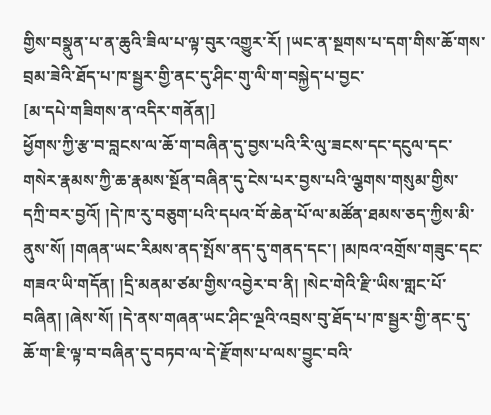གྱིས་བསྣུན་པ་ན་ཆུའི་ཟིལ་པ་ལྟ་བུར་འགྱུར་རོ། །ཡང་ན་སྔགས་པ་དག་གིས་ཆོ་གས་བྲམ་ཟེའི་ཐོད་པ་ཁ་སྦྱར་གྱི་ནང་དུ་ཤིང་གུ་ལི་ག་བསྐྱེད་པ་བྱང་
[མ་དཔེ་གཟིགས་ན་འདིར་གནོན།]
ཕྱོགས་ཀྱི་རྩ་བ་བླངས་ལ་ཆོ་ག་བཞིན་དུ་བྱས་པའི་རི་ལུ་ཟངས་དང་དངུལ་དང་གསེར་རྣམས་ཀྱི་ཆ་རྣམས་སྔོན་བཞིན་དུ་ངེས་པར་བྱས་པའི་ལྕགས་གསུམ་གྱིས་དཀྲི་བར་བྱའོ། །དེ་ཁ་རུ་བཅུག་པའི་དཔའ་བོ་ཆེན་པོ་ལ་མཚོན་ཐམས་ཅད་ཀྱིས་མི་ནུས་སོ། །གཞན་ཡང་རིམས་ནད་སྤོས་ནད་དུ་གནད་དང་། །མཁའ་འགྲོས་གཟུང་དང་གཟའ་ཡི་གདོན། །དྲི་མནམ་ཙམ་གྱིས་འབྱེར་བ་ནི། །སེང་གེའི་རྫི་ཡིས་གླང་པོ་བཞིན། །ཞེས་སོ། །དེ་ནས་གཞན་ཡང་ཤིང་ལྔའི་འབྲས་བུ་ཐོད་པ་ཁ་སྦྱར་གྱི་ནང་དུ་ཆོ་ག་ཇི་ལྟ་བ་བཞིན་དུ་བཏབ་ལ་དེ་རྫོགས་པ་ལས་བྱུང་བའི་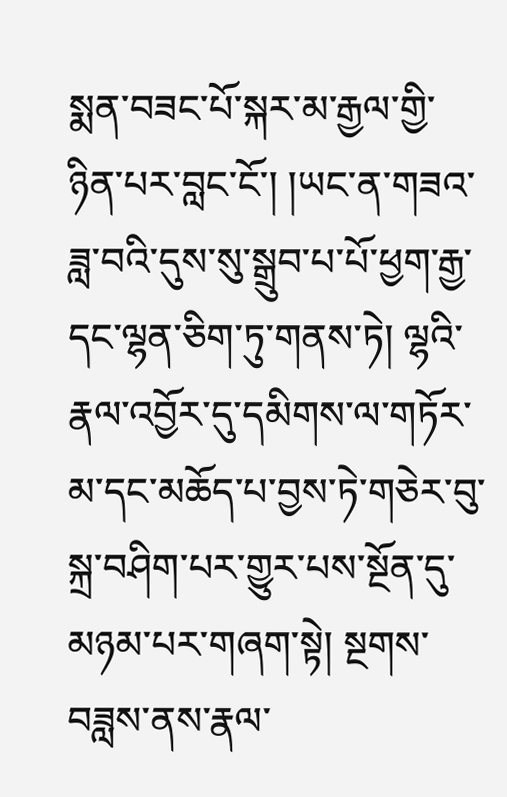སྨན་བཟང་པོ་སྐར་མ་རྒྱལ་གྱི་ཉིན་པར་བླང་ངོ་། །ཡང་ན་གཟའ་ཟླ་བའི་དུས་སུ་སྒྲུབ་པ་པོ་ཕྱག་རྒྱ་དང་ལྷན་ཅིག་ཏུ་གནས་ཏེ། ལྷའི་རྣལ་འབྱོར་དུ་དམིགས་ལ་གཏོར་མ་དང་མཆོད་པ་བྱས་ཏེ་གཅེར་བུ་སྐྲ་བཤིག་པར་གྱུར་པས་སྔོན་དུ་མཉམ་པར་གཞག་སྟེ། སྔགས་བཟླས་ནས་རྣལ་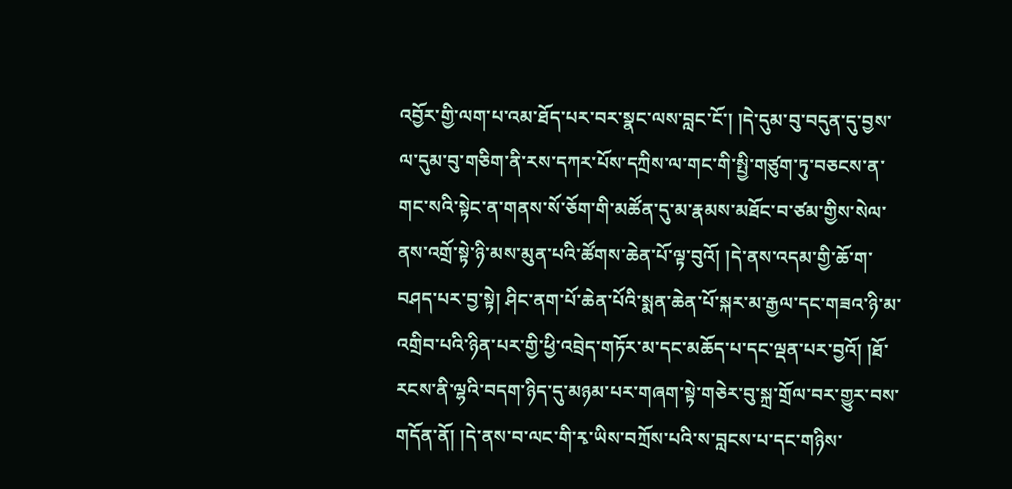འབྱོར་གྱི་ལག་པ་འམ་ཐོད་པར་བར་སྣང་ལས་བླང་ངོ་། །དེ་དུམ་བུ་བདུན་དུ་བྱས་ལ་དུམ་བུ་གཅིག་ནི་རས་དཀར་པོས་དཀྲིས་ལ་གང་གི་སྤྱི་གཙུག་ཏུ་བཅངས་ན་གང་སའི་སྟེང་ན་གནས་སོ་ཅོག་གི་མཚོན་དུ་མ་རྣམས་མཐོང་བ་ཙམ་གྱིས་སེལ་ནས་འགྲོ་སྟེ་ཉི་མས་མུན་པའི་ཚོགས་ཆེན་པོ་ལྟ་བུའོ། །དེ་ནས་འདམ་གྱི་ཆོ་ག་བཤད་པར་བྱ་སྟེ། ཤིང་ནག་པོ་ཆེན་པོའི་སྨན་ཆེན་པོ་སྐར་མ་རྒྱལ་དང་གཟའ་ཉི་མ་འགྲིབ་པའི་ཉིན་པར་གྱི་ཕྱི་འབྲེད་གཏོར་མ་དང་མཆོད་པ་དང་ལྡན་པར་བྱའོ། །ཐོ་རངས་ནི་ལྷའི་བདག་ཉིད་དུ་མཉམ་པར་གཞག་སྟེ་གཅེར་བུ་སྐྲ་གྲོལ་བར་གྱུར་བས་གདོན་ནོ། །དེ་ནས་བ་ལང་གི་རྭ་ཡིས་བཀྲོས་པའི་ས་བླངས་པ་དང་གཉིས་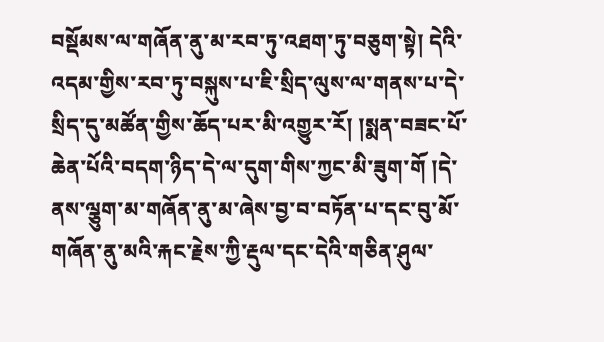བསྡོམས་ལ་གཞོན་ནུ་མ་རབ་ཏུ་འཐག་ཏུ་བཅུག་སྟེ། དེའི་འདམ་གྱིས་རབ་ཏུ་བསྐུས་པ་ཇི་སྲིད་ལུས་ལ་གནས་པ་དེ་སྲིད་དུ་མཚོན་གྱིས་ཆོད་པར་མི་འགྱུར་རོ། །སྨན་བཟང་པོ་ཆེན་པོའི་བདག་ཉིད་དེ་ལ་དུག་གིས་ཀྱང་མི་ཟུག་གོ །དེ་ནས་ལྕུག་མ་གཞོན་ནུ་མ་ཞེས་བྱ་བ་བཏོན་པ་དང་བུ་མོ་གཞོན་ནུ་མའི་རྐང་རྗེས་ཀྱི་རྡུལ་དང་དེའི་གཅིན་ཤུལ་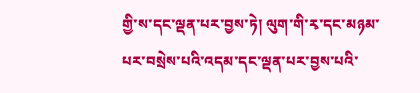གྱི་ས་དང་ལྡན་པར་བྱས་ཏེ། ལུག་གི་རྭ་དང་མཉམ་པར་བསྲེས་པའི་འདམ་དང་ལྡན་པར་བྱས་པའི་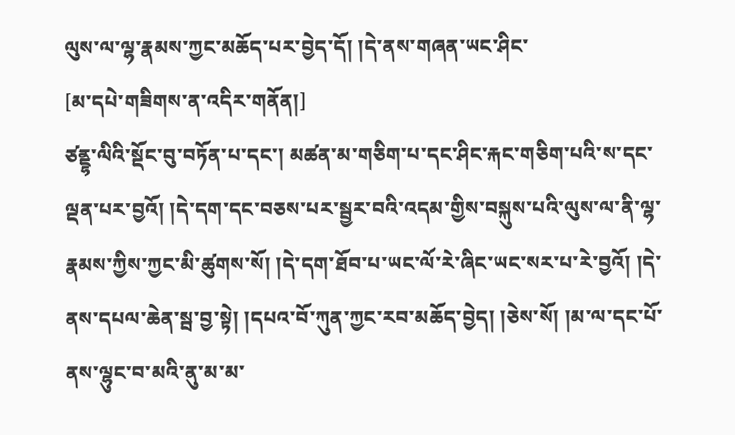ལུས་ལ་ལྷ་རྣམས་ཀྱང་མཆོད་པར་བྱེད་དོ། །དེ་ནས་གཞན་ཡང་ཤིང་
[མ་དཔེ་གཟིགས་ན་འདིར་གནོན།]
ཙནྡྷ་ལིའི་སྡོང་བུ་བཏོན་པ་དང་། མཚན་མ་གཅིག་པ་དང་ཤིང་རྐང་གཅིག་པའི་ས་དང་ལྡན་པར་བྱའོ། །དེ་དག་དང་བཅས་པར་སྦྱར་བའི་འདམ་གྱིས་བསྐུས་པའི་ལུས་ལ་ནི་ལྷ་རྣམས་ཀྱིས་ཀྱང་མི་ཚུགས་སོ། །དེ་དག་ཐོབ་པ་ཡང་ལོ་རེ་ཞིང་ཡང་སར་པ་རེ་བྱའོ། །དེ་ནས་དཔལ་ཆེན་སྦ་བྱ་སྟེ། །དཔའ་བོ་ཀུན་ཀྱང་རབ་མཆོད་བྱེད། །ཅེས་སོ། །མ་ལ་དང་པོ་ནས་ལྷུང་བ་མའི་ནུ་མ་མ་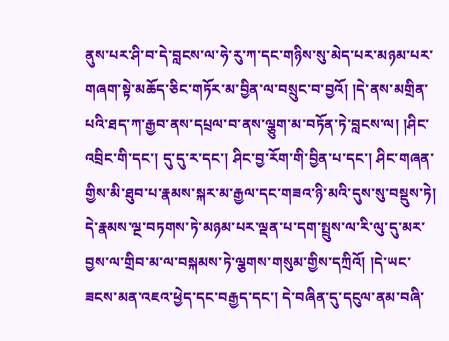ནུས་པར་ཤི་བ་དེ་བླངས་ལ་ཧེ་རུ་ཀ་དང་གཉིས་སུ་མེད་པར་མཉམ་པར་གཞག་སྟེ་མཆོད་ཅིང་གཏོར་མ་བྱིན་ལ་བསྲུང་བ་བྱའོ། །དེ་ནས་མགྲིན་པའི་ཐད་ཀ་རྒྱབ་ནས་དཔྲལ་བ་ནས་ལྕུག་མ་བཏོན་ཏེ་བླངས་ལ། །ཤིང་འབྲིང་གི་དང་། དུ་དུ་ར་དང་། ཤིང་བྱ་རོག་གི་བྱིན་པ་དང་། ཤིང་གཞན་གྱིས་མི་ཐུབ་པ་རྣམས་སྐར་མ་རྒྱལ་དང་གཟའ་ཉི་མའི་དུས་སུ་བསྡུས་ཏེ། དེ་རྣམས་ལྔ་བཏགས་ཏེ་མཉམ་པར་ལྡན་པ་དག་སྤྲུས་ལ་རི་ལུ་དུ་མར་བྱས་ལ་གྲིབ་མ་ལ་བསྐམས་ཏེ་ལྕགས་གསུམ་གྱིས་དཀྲིའོ། །དེ་ཡང་ཟངས་མན་འཇའ་ཕྱེད་དང་བརྒྱད་དང་། དེ་བཞིན་དུ་དངུལ་ནམ་བཞི་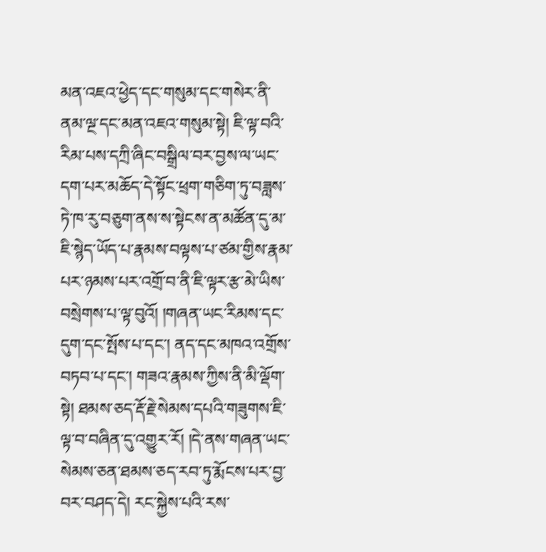མན་འཇའ་ཕྱེད་དང་གསུམ་དང་གསེར་ནི་ནམ་ལྔ་དང་མན་འཇའ་གསུམ་སྟེ། ཇི་ལྟ་བའི་རིམ་པས་དཀྲི་ཞིང་བསྒྲིལ་བར་བྱས་ལ་ཡང་དག་པར་མཆོད་དེ་སྟོང་ཕྲག་གཅིག་ཏུ་བཟླས་ཏེ་ཁ་རུ་བཅུག་ནས་ས་སྟེངས་ན་མཚོན་དུ་མ་ཇི་སྙེད་ཡོད་པ་རྣམས་བལྟས་པ་ཙམ་གྱིས་རྣམ་པར་ཉམས་པར་འགྲོ་བ་ནི་ཇི་ལྟར་རྩ་མེ་ཡིས་བསྲེགས་པ་ལྟ་བུའོ། །གཞན་ཡང་རིམས་དང་དུག་དང་སྤོས་པ་དང་། ནད་དང་མཁའ་འགྲོས་བཏབ་པ་དང་། གཟའ་རྣམས་ཀྱིས་ནི་མི་ལྡོག་སྟེ། ཐམས་ཅད་རྡོ་རྗེ་སེམས་དཔའི་གཟུགས་ཇི་ལྟ་བ་བཞིན་དུ་འགྱུར་རོ། །དེ་ནས་གཞན་ཡང་སེམས་ཅན་ཐམས་ཅད་རབ་ཏུ་རྨོངས་པར་བྱ་བར་བཤད་དེ། རང་སྐྱེས་པའི་རས་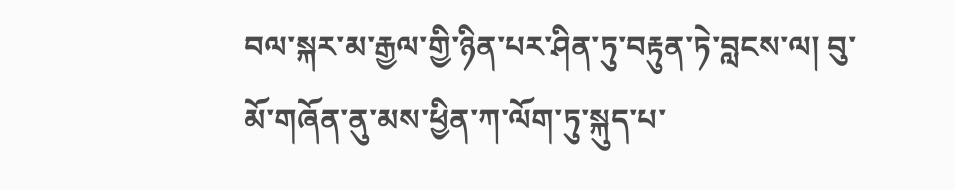བལ་སྐར་མ་རྒྱལ་གྱི་ཉིན་པར་ཤིན་ཏུ་བརྟུན་ཏེ་བླངས་ལ། བུ་མོ་གཞོན་ནུ་མས་ཕྱིན་ཀ་ལོག་ཏུ་སྐུད་པ་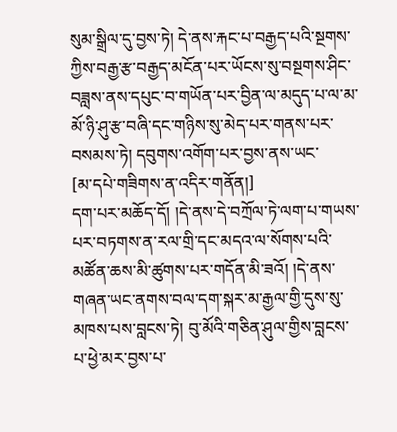སུམ་སྒྲིལ་དུ་བྱས་ཏེ། དེ་ནས་རྐང་པ་བརྒྱད་པའི་སྔགས་ཀྱིས་བརྒྱ་རྩ་བརྒྱད་མངོན་པར་ཡོངས་སུ་བསྔགས་ཤིང་བཟླས་ནས་དཔུང་བ་གཡོན་པར་བྱིན་ལ་མདུད་པ་ལ་མ་མོ་ཉི་ཤུ་རྩ་བཞི་དང་གཉིས་སུ་མེད་པར་གནས་པར་བསམས་ཏེ། དབུགས་འགོག་པར་བྱས་ནས་ཡང་
[མ་དཔེ་གཟིགས་ན་འདིར་གནོན།]
དག་པར་མཆོད་དོ། །དེ་ནས་དེ་བཀྲོལ་ཏེ་ལག་པ་གཡས་པར་བཏགས་ན་རལ་གྲི་དང་མདའ་ལ་སོགས་པའི་མཚོན་ཆས་མི་ཚུགས་པར་གདོན་མི་ཟའོ། །དེ་ནས་གཞན་ཡང་ནགས་བལ་དག་སྐར་མ་རྒྱལ་གྱི་དུས་སུ་མཁས་པས་བླངས་ཏེ། བུ་མོའི་གཅིན་ཤུལ་གྱིས་བླངས་པ་ཕྱེ་མར་བྱས་པ་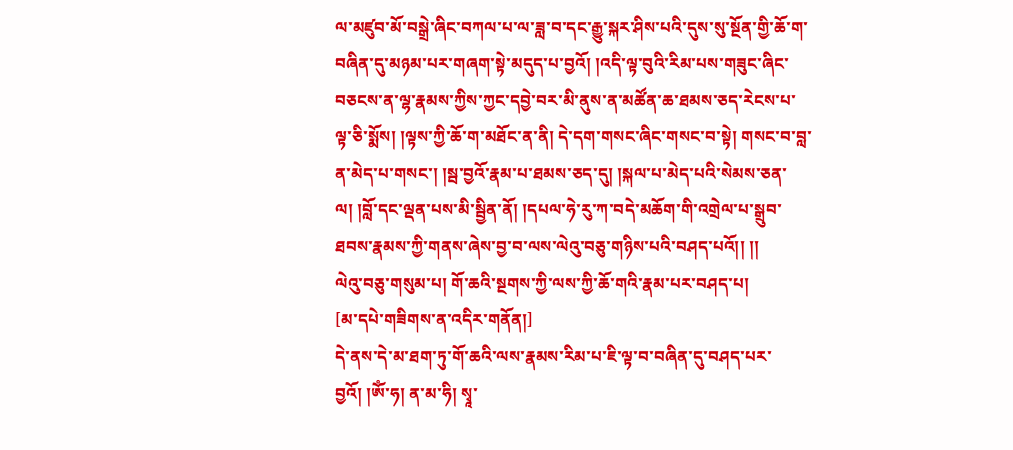ལ་མཛུབ་མོ་བསྒྲེ་ཞིང་བཀལ་པ་ལ་ཟླ་བ་དང་རྒྱུ་སྐར་ཤིས་པའི་དུས་སུ་སྔོན་གྱི་ཆོ་ག་བཞིན་དུ་མཉམ་པར་གཞག་སྟེ་མདུད་པ་བྱའོ། །འདི་ལྟ་བུའི་རིམ་པས་གཟུང་ཞིང་བཅངས་ན་ལྷ་རྣམས་ཀྱིས་ཀྱང་དབྱེ་བར་མི་ནུས་ན་མཚོན་ཆ་ཐམས་ཅད་རེངས་པ་ལྟ་ཅི་སྨོས། །ལྟས་ཀྱི་ཆོ་ག་མཐོང་ན་ནི། དེ་དག་གསང་ཞིང་གསང་བ་སྟེ། གསང་བ་བླ་ན་མེད་པ་གསང་། །སྦ་བྱའོ་རྣམ་པ་ཐམས་ཅད་དུ། །སྐལ་པ་མེད་པའི་སེམས་ཅན་ལ། །བློ་དང་ལྡན་པས་མི་སྦྱིན་ནོ། །དཔལ་ཧེ་རུ་ཀ་བདེ་མཆོག་གི་འགྲེལ་པ་སྒྲུབ་ཐབས་རྣམས་ཀྱི་གནས་ཞེས་བྱ་བ་ལས་ལེའུ་བཅུ་གཉིས་པའི་བཤད་པའོ།། །།
ལེའུ་བཅུ་གསུམ་པ། གོ་ཆའི་སྔགས་ཀྱི་ལས་ཀྱི་ཆོ་གའི་རྣམ་པར་བཤད་པ།
[མ་དཔེ་གཟིགས་ན་འདིར་གནོན།]
དེ་ནས་དེ་མ་ཐག་ཏུ་གོ་ཆའི་ལས་རྣམས་རིམ་པ་ཇི་ལྟ་བ་བཞིན་དུ་བཤད་པར་བྱའོ། །ཨོཾ་ཧ། ན་མ་ཧི། སྭཱ་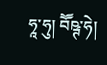ཧཱ་ཧུ། བཽཥྚ་ཧེ།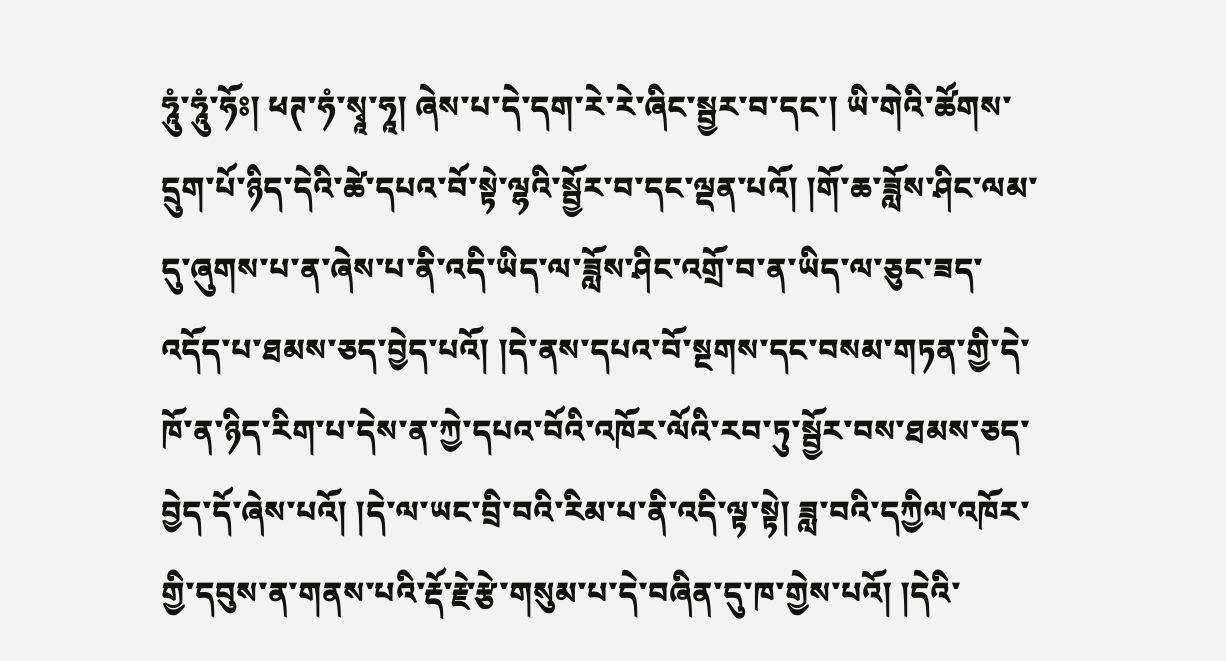ཧཱུཾ་ཧཱུཾ་ཧོཿ། ཕཊ་ཧཾ་སྭཱ་ཧཱ། ཞེས་པ་དེ་དག་རེ་རེ་ཞིང་སྦྱར་བ་དང་། ཡི་གེའི་ཚོགས་དྲུག་པོ་ཉིད་དེའི་ཚེ་དཔའ་བོ་སྟེ་ལྷའི་སྦྱོར་བ་དང་ལྡན་པའོ། །གོ་ཆ་ཟློས་ཤིང་ལམ་དུ་ཞུགས་པ་ན་ཞེས་པ་ནི་འདི་ཡིད་ལ་ཟློས་ཤིང་འགྲོ་བ་ན་ཡིད་ལ་ཅུང་ཟད་འདོད་པ་ཐམས་ཅད་བྱེད་པའོ། །དེ་ནས་དཔའ་བོ་སྔགས་དང་བསམ་གཏན་གྱི་དེ་ཁོ་ན་ཉིད་རིག་པ་དེས་ན་ཀྱེ་དཔའ་བོའི་འཁོར་ལོའི་རབ་ཏུ་སྦྱོར་བས་ཐམས་ཅད་བྱེད་དོ་ཞེས་པའོ། །དེ་ལ་ཡང་བྲི་བའི་རིམ་པ་ནི་འདི་ལྟ་སྟེ། ཟླ་བའི་དཀྱིལ་འཁོར་གྱི་དབུས་ན་གནས་པའི་རྡོ་རྗེ་རྩེ་གསུམ་པ་དེ་བཞིན་དུ་ཁ་གྱེས་པའོ། །དེའི་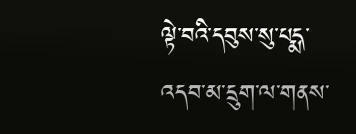ལྟེ་བའི་དབུས་སུ་པདྨ་འདབ་མ་དྲུག་ལ་གནས་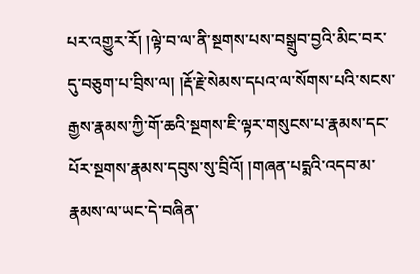པར་འགྱུར་རོ། །ལྟེ་བ་ལ་ནི་སྔགས་པས་བསྒྲུབ་བྱའི་མིང་བར་དུ་བཅུག་པ་བྲིས་ལ། །རྡོ་རྗེ་སེམས་དཔའ་ལ་སོགས་པའི་སངས་རྒྱས་རྣམས་ཀྱི་གོ་ཆའི་སྔགས་ཇི་ལྟར་གསུངས་པ་རྣམས་དང་པོར་སྔགས་རྣམས་དབུས་སུ་བྲིའོ། །གཞན་པདྨའི་འདབ་མ་རྣམས་ལ་ཡང་དེ་བཞིན་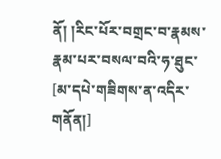ནོ། །རིང་པོར་བགྲང་བ་རྣམས་རྣམ་པར་བསལ་བའི་ཧ་ཐུང་
[མ་དཔེ་གཟིགས་ན་འདིར་གནོན།]